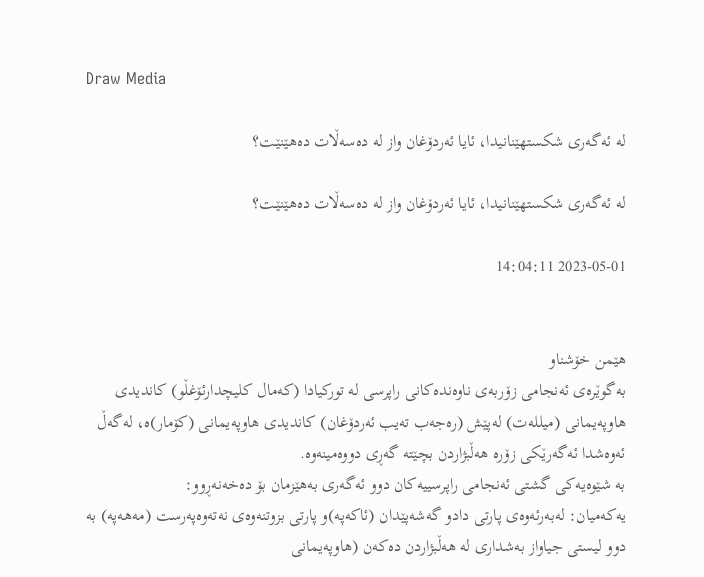Draw Media

له‌ ئه‌گه‌ری شكستهێنانیدا، ئایا ئه‌ردۆغان واز له‌ ده‌سه‌ڵات ده‌هێنێـت؟

له‌ ئه‌گه‌ری شكستهێنانیدا، ئایا ئه‌ردۆغان واز له‌ ده‌سه‌ڵات ده‌هێنێـت؟

2023-05-01 14:04:11


هێمن خۆشناو
به‌گوێره‌ی ئه‌نجامی زۆربه‌ی ناوه‌نده‌كانی راپرسی له‌ توركیادا (كه‌مال كلیچدارئۆغڵو) كاندیدی هاوپه‌یمانی (میلله‌ت) له‌پێش (ره‌جه‌ب ته‌یب ئه‌ردۆغان) كاندیدی هاوپه‌یمانی (كۆمار)ه‌، له‌گه‌ڵ ئه‌وه‌شدا ئه‌گه‌رێكی زۆره‌ هه‌ڵبژاردن بچێته‌ گه‌ڕی دووه‌مینه‌وه‌.
به‌ شێوه‌یه‌كی گشتی ئه‌نجامی راپرسییه‌كان دوو ئه‌گه‌ری به‌هێزمان بۆ ده‌خه‌نه‌ڕوو:
یه‌كه‌میان: له‌به‌رئه‌وه‌ی پارتی دادو گه‌شه‌پێدان (ئاكه‌په‌)و پارتی بزوتنه‌وه‌ی نه‌ته‌وه‌په‌رست (مه‌هه‌په‌) به‌ دوو لیستی جیاواز به‌شداری له‌ هه‌ڵبژاردن ده‌كه‌ن (هاوپه‌یمانی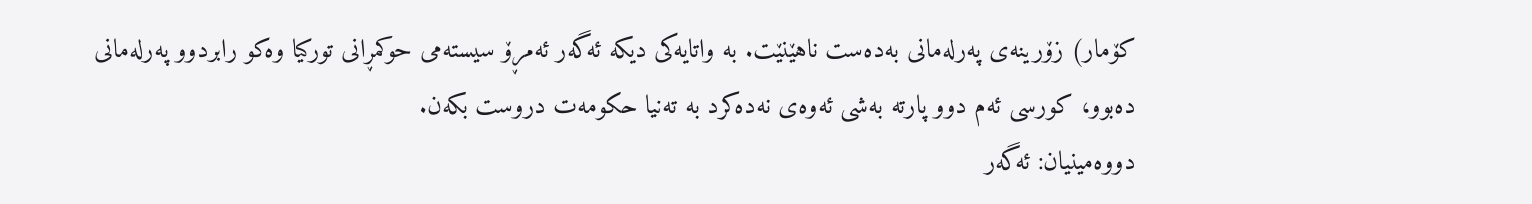كۆمار) زۆرینه‌ی په‌رله‌مانی به‌ده‌ست ناهێنێت. به‌ واتایه‌كی دیكه‌ ئه‌گه‌ر ئه‌مڕۆ سیسته‌می حوكمڕانی توركیا وه‌كو رابردوو په‌رله‌مانی ده‌بوو، كورسی ئه‌م دوو پارته‌ به‌شی ئه‌وه‌ی نه‌ده‌كرد به‌ ته‌نیا حكومه‌ت دروست بكه‌ن.
دووه‌مینیان: ئه‌گه‌ر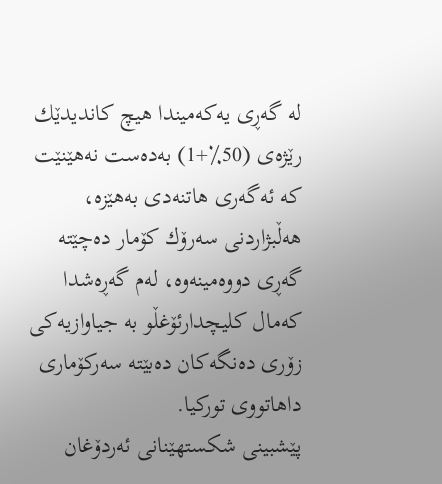له‌ گه‌ڕی یه‌كه‌میندا هیچ كاندیدێك رێژه‌ی (50٪+1) به‌ده‌ست نه‌هێنێت كه‌ ئه‌گه‌ری هاتنه‌دی به‌هێزه‌، هه‌ڵبژاردنی سه‌رۆك كۆمار ده‌چێته‌ گه‌ڕی دووه‌مینه‌وه‌، له‌م گه‌ڕه‌شدا كه‌مال كلیچدارئۆغڵو به‌ جیاوازیه‌كی زۆری ده‌نگه‌كان ده‌بێته‌ سه‌ركۆماری داهاتووی توركیا.
پێشبینی شكستهێنانی ئه‌ردۆغان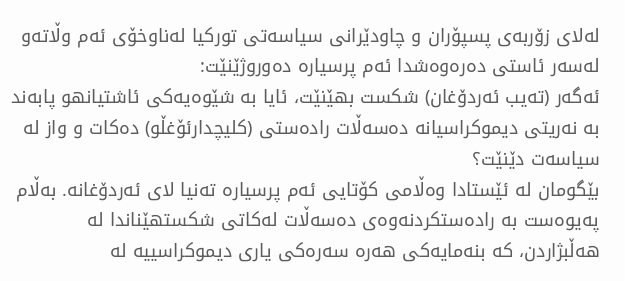له‌لای زۆربه‌ی پسپۆران و چاودێرانی سیاسه‌تی توركیا له‌ناوخۆی ئه‌م وڵاته‌و له‌سه‌ر‌ ئاستی ده‌ره‌وه‌شدا‌ ئه‌م پرسیاره‌ ده‌وروژێنێت:
ئه‌گه‌ر (ته‌یب ئه‌ردۆغان) شكست بهێنێت، ئایا به‌ شێوه‌یه‌كی ئاشتیانهو پابه‌ند به‌ نه‌ریتی دیموكراسیانه‌‌ ده‌سه‌ڵات راده‌ستی (كلیچدارئۆغڵو) ده‌كات و واز له‌ سیاسه‌ت دێنێت؟‌
بێگومان له‌ ئێستادا وه‌ڵامی كۆتایی ئه‌م پرسیاره‌ ته‌نیا لای ئه‌ردۆغانه‌. به‌ڵام په‌یوه‌ست به‌ راده‌ستكردنه‌وه‌ی ده‌سه‌ڵات له‌كاتی شكستهێناندا له‌ هه‌ڵبژاردن، كه‌ بنه‌مایه‌كی هه‌ره‌ سه‌ره‌كی یاری دیموكراسییه‌ له‌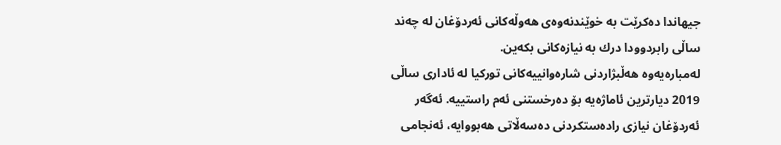جیهاندا ده‌كرێت به‌ خوێندنه‌وه‌ی هه‌وڵه‌كانی ئه‌ردۆغان له‌ چه‌ند ساڵی رابردوودا درك به‌ نیازه‌كانی بكه‌ین.
له‌مباره‌یه‌وه‌ هه‌ڵبژاردنی شاره‌وانییه‌كانی توركیا له‌ ئاداری ساڵی 2019 دیارترین ئاماژه‌یه‌ بۆ ده‌رخستنی ئه‌م راستییه‌. ئه‌گه‌ر ئه‌ردۆغان نیازی راده‌ستكردنی ده‌سه‌ڵاتی هه‌بووایه‌، ئه‌نجامی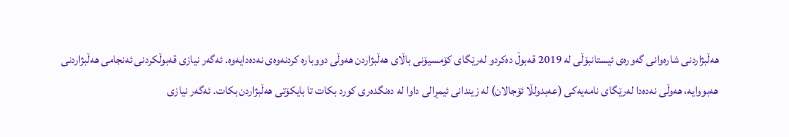هه‌ڵبژاردنی شاره‌وانی گه‌وره‌ی ئیستانبۆڵی له‌ 2019 قه‌بوڵ ده‌كردو له‌رێگای كۆمسیۆنی باڵای هه‌ڵبژاردن هه‌وڵی دووباره‌ كردنه‌وه‌ی نه‌ده‌دایه‌وه‌. ئه‌گه‌ر نیازی قه‌بوڵكردنی ئه‌نجامی هه‌ڵبژاردنی هه‌بووایه‌، هه‌وڵی نه‌ده‌دا له‌رێگای نامه‌یه‌كی (عه‌بدولڵا ئۆجالان) له‌ زیندانی ئیمڕالی داوا له‌ ده‌نگده‌ری كورد بكات تا بایكۆتی هه‌ڵبژاردن بكات. ئه‌گه‌ر نیازی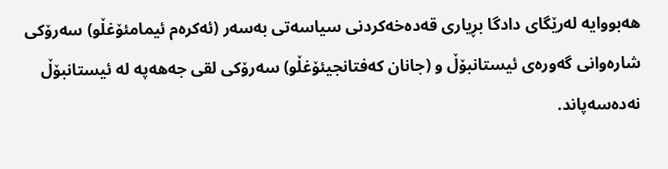هه‌بووایه‌ له‌رێگای دادگا بڕیاری قه‌ده‌خه‌كردنی سیاسه‌تی به‌سه‌ر (ئه‌كره‌م ئیمامئۆغڵو) سه‌رۆكی شاره‌وانی گه‌وره‌ی ئیستانبۆڵ و (جانان كه‌فتانجیئۆغڵو) سه‌رۆكی لقی جه‌هه‌په‌ له‌ ئیستانبۆڵ نه‌ده‌سه‌پاند.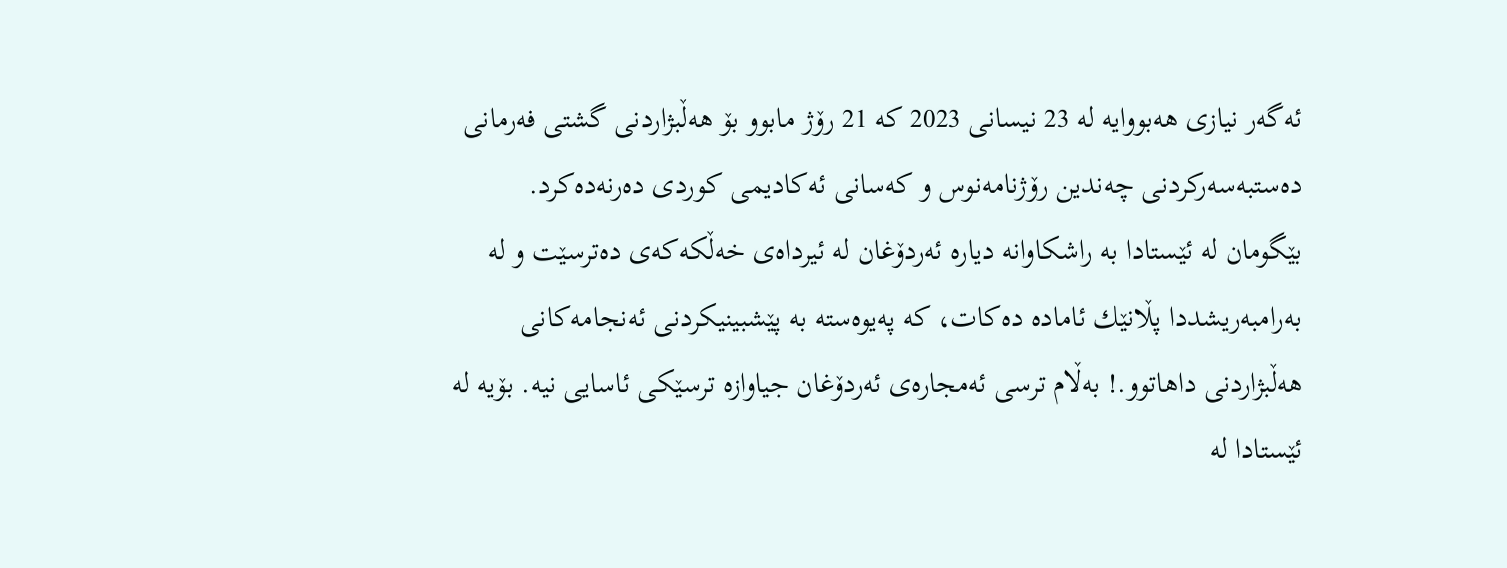ئه‌گه‌ر نیازی هه‌بووایه‌ له‌ 23 نیسانی 2023 كه‌ 21 رۆژ مابوو بۆ هه‌ڵبژاردنی گشتی فه‌رمانی ده‌ستبه‌سه‌ركردنی چه‌ندین رۆژنامه‌نوس و كه‌سانی ئه‌كادیمی كوردی ده‌رنه‌ده‌كرد.
بێگومان له‌ ئێستادا به‌ راشكاوانه‌ دیاره‌ ئه‌ردۆغان له‌ ئیرداه‌ی خه‌ڵكه‌كه‌ی ده‌ترسێت و له‌ به‌رامبه‌ریشددا پڵانێك ئاماده‌ ده‌كات، كه‌ په‌یوه‌سته‌ به‌ پێشبینیكردنی ئه‌نجامه‌كانی هه‌ڵبژاردنی داهاتوو.! به‌ڵام ترسی ئه‌مجاره‌ی ئه‌ردۆغان جیاوازه‌ ترسێكی ئاسایی نیه‌. بۆیه‌ له‌ ئێستادا له‌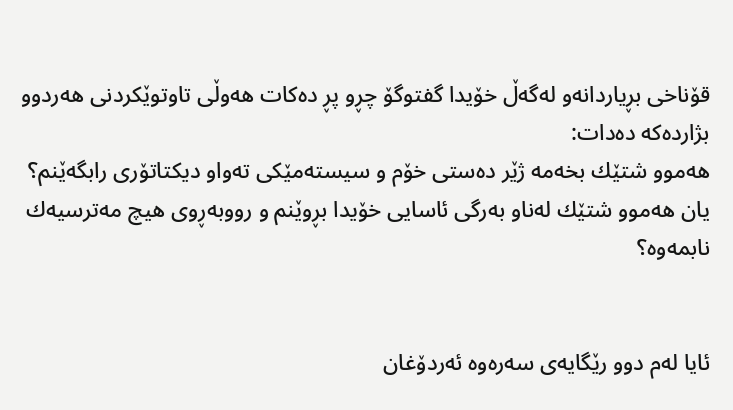قۆناخی بڕیاردانه‌‌و له‌گه‌ڵ خۆیدا گفتوگۆ چڕو پڕ ده‌كات هه‌وڵی تاوتوێكردنی هه‌ردوو بژارده‌كه‌ ده‌دات:
هه‌موو شتێك بخه‌مه‌ ژێر ده‌ستی خۆم و سیسته‌مێكی ته‌واو دیكتاتۆری رابگه‌ێنم؟
یان هه‌موو شتێك له‌ناو به‌رگی ئاسایی خۆیدا بڕوێنم و رووبه‌ڕوی هیچ مه‌ترسیه‌ك نابمه‌وه‌؟


ئایا له‌م دوو رێگایه‌ی سه‌ره‌وه‌ ئه‌ردۆغان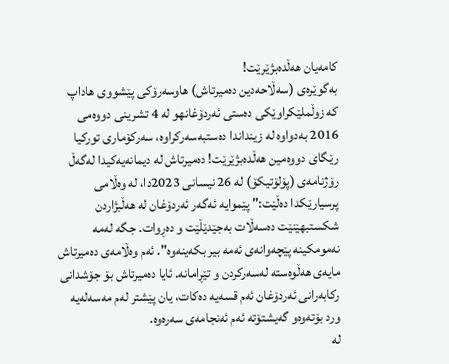كامه‌یان هه‌ڵده‌بژێرێت!
به‌گوێره‌ی (سه‌ڵاحه‌دین ده‌میرتاش) هاوسه‌رۆكی پێشووی هاداپ كه‌ زوڵملێكراوێكی ده‌ستی ئه‌ردۆغانهو‌ له‌ 4 تشرینی دووه‌می 2016 به‌دواوه‌ له‌ زینداندا ده‌ستبه‌سه‌ركراوه‌، سه‌ركۆماری توركیا رێگای دووه‌مین هه‌ڵده‌بژێرێت! ده‌میرتاش له‌ دیمانه‌یه‌كیدا له‌گه‌ڵ رۆژنامه‌ی (پۆلۆتیكۆ) له‌ 26 نیسانی 2023دا، له‌ وه‌ڵامی پرسیارێكدا ده‌ڵێت:" پێموایه‌ ئه‌گه‌ر ئه‌ردۆغان له‌ هه‌ڵبژاردن شكستبهێنێت ده‌سه‌ڵات به‌جێدێڵێت و ده‌ڕوات. جگه‌ له‌مه‌ نه‌مومكینه‌‌ پێچه‌وانه‌ی ئه‌مه‌ بیر بكه‌ینه‌وه‌". ئه‌م وه‌ڵامه‌ی ده‌میرتاش مایه‌ی هه‌ڵوه‌سته‌ له‌سه‌ركردن و تێڕامانه‌. ئایا ده‌میرتاش بۆ جۆشدانی ركابه‌رانی ئه‌ردۆغان ئه‌م قسه‌یه‌ ده‌كات، یان پێشتر له‌م مه‌سه‌له‌یه‌ ورد بۆته‌وه‌و گه‌یشتۆته‌ ئه‌م ئه‌نجامه‌ی سه‌ره‌وه‌.
له‌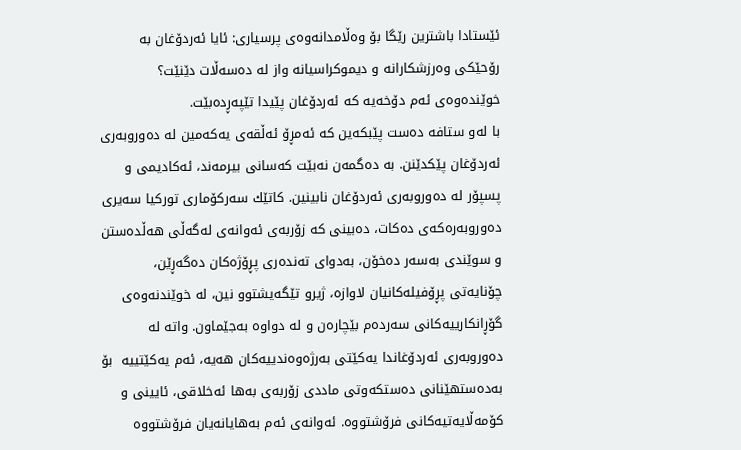ئێستادا باشترین رێگا بۆ وه‌ڵامدانه‌وه‌ی پرسیاری: ئایا ئه‌ردۆغان به‌ رۆحێكی وه‌رزشكارانه‌ و دیموكراسیانه‌ واز له‌ ده‌سه‌ڵات دێنێت؟ خوێنده‌وه‌ی ئه‌م دۆخه‌یه‌ كه‌ ئه‌ردۆغان پێیدا تێپه‌ڕده‌بێت.
با له‌و ستافه‌ ده‌ست پێبكه‌ین كه‌ ئه‌مڕۆ ئه‌ڵقه‌ی یه‌كه‌مین له‌ ده‌وروبه‌ری ئه‌ردۆغان پێكدێنن. به‌ ده‌گمه‌ن نه‌بێت كه‌سانی بیرمه‌ند، ئه‌كادیمی و پسپۆر له‌ ده‌وروبه‌ری ئه‌ردۆغان نابینین. كاتێك سه‌ركۆماری توركیا سه‌یری ده‌وروبه‌ره‌كه‌ی ده‌كات، ده‌بینی كه‌ زۆربه‌ی ئه‌وانه‌ی له‌گه‌ڵی هه‌ڵده‌ستن و سوێندی به‌سه‌ر ده‌خۆن، به‌دوای ته‌نده‌ری پڕۆژه‌كان ده‌گه‌ڕێن، چۆنایه‌تی پڕۆفیله‌‌كانیان لاوازه‌، ژیرو تێگه‌یشتوو نین، له‌ خوێندنه‌وه‌ی گۆڕانكارییه‌كانی سه‌رده‌م بێچاره‌ن و له‌ دواوه‌ به‌جێماون. واته‌ له‌ ده‌وروبه‌ری ئه‌ردۆغاندا یه‌كێتی به‌رژه‌وه‌ندییه‌كان هه‌یه‌، ئه‌م یه‌كێتییه‌  بۆ به‌ده‌ستهێنانی ده‌ستكه‌وتی ماددی زۆربه‌ی به‌ها ئه‌خلاقی، ئایینی و كۆمه‌ڵایه‌تیه‌كانی فرۆشتووه‌. ئه‌وانه‌ی ئه‌م به‌هایانه‌یان فرۆشتووه‌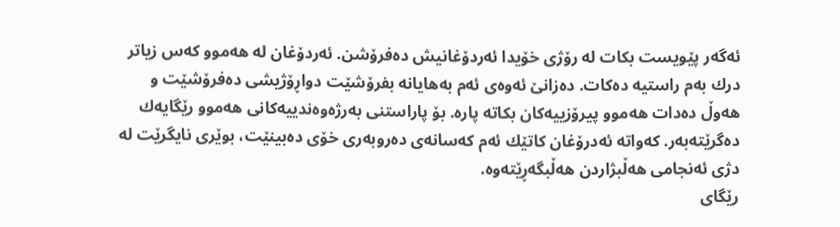ئه‌گه‌ر پێویست بكات له‌ رۆژی خۆیدا ئه‌ردۆغانیش ده‌فرۆشن. ئه‌ردۆغان له‌ هه‌موو كه‌س زیاتر درك به‌م راستیه‌ ده‌كات. ده‌زانێ‌ ئه‌وه‌ی ئه‌م به‌هایانه‌ بفرۆشێت دواڕۆژیشی ده‌فرۆشێت و هه‌وڵ ده‌دات هه‌موو پیرۆزییه‌كان بكاته‌ پاره‌. بۆ پاراستنی به‌رژه‌وه‌ندییه‌كانی هه‌موو رێگایه‌ك ده‌گرێته‌به‌ر. كه‌واته‌ ئه‌درۆغان كاتێك ئه‌م كه‌سانه‌ی ده‌روبه‌ری خۆی ده‌بینێت، بوێری نایگرێت له‌ دژی ئه‌نجامی هه‌ڵبژاردن هه‌ڵبگه‌ڕێته‌وه‌.
رێگای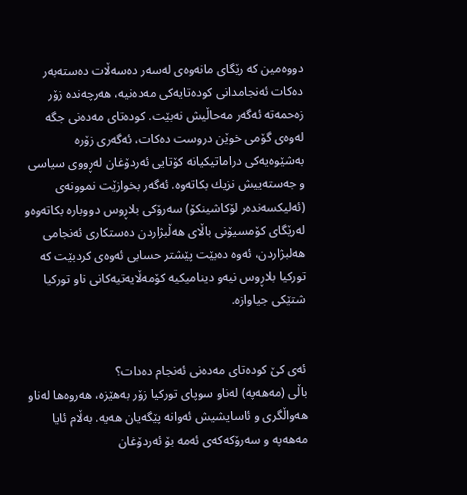دووه‌مین كه‌ رێگای مانه‌وه‌ی له‌سه‌ر ده‌سه‌ڵات ده‌سته‌به‌ر ده‌كات ئه‌نجامدانی كوده‌تایه‌كی مه‌ده‌نیه‌، هه‌رچه‌نده‌ زۆر زه‌حمه‌ته‌ ئه‌گه‌ر مه‌حاڵیش نه‌بێت. كوده‌تای مه‌ده‌نی جگه‌ له‌وه‌ی‌ گۆمی خوێن دروست ده‌كات، ئه‌گه‌ری زۆره‌ به‌شێوه‌یه‌كی دراماتیكیانه‌ كۆتایی ئه‌ردۆغان له‌ڕووی سیاسی و جه‌سته‌ییش نزیك بكاته‌وه‌‌. ئه‌گه‌ر بخوازێت نموونه‌ی (ئه‌لیكسه‌نده‌ر لۆكاشینكۆ) سه‌رۆكی بلاڕوس دووباره‌ بكاته‌وه‌و له‌رێگای كۆمسیۆنی باڵای هه‌ڵبژاردن ده‌ستكاری ئه‌نجامی هه‌لبژاردن، ئه‌وه‌ ده‌بێت پێشتر حسابی ئه‌وه‌ی كردبێت كه‌ توركیا بلاڕوس نیه‌و دینامیكیه كۆمه‌ڵایه‌تیه‌كانی ناو توركیا شتێكی جیاوازه‌.


ئه‌ی كێ كوده‌تای مه‌ده‌نی ئه‌نجام ده‌دات؟
باڵی (مه‌هه‌په‌) له‌ناو سوپای توركیا زۆر به‌هێزه‌، هه‌روه‌ها له‌ناو هه‌واڵگری و ئاسایشیش ئه‌وانه‌ پێگه‌یان هه‌یه‌. به‌ڵام ئایا مه‌هه‌په‌ و سه‌رۆكه‌كه‌ی ئه‌مه‌ بۆ ئه‌ردۆغان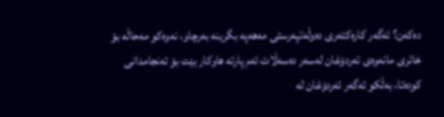ده‌كه‌ن؟ ئه‌گه‌ر كاره‌كته‌ری ده‌وڵه‌تپه‌رستی مه‌هه‌په‌ بگرینه‌ به‌رچاو، نه‌وه‌كو مه‌حاڵه‌ بۆ خاتری مانه‌وه‌ی ئه‌ردۆغان له‌سه‌ر ده‌سه‌ڵات ئه‌م پارته‌ هاوكار بێت بۆ ئه‌نجامدانی كوده‌تا، به‌ڵكو ئه‌گه‌ر ئه‌ردۆغان له‌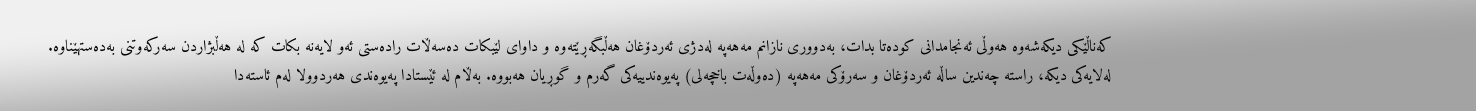كه‌ناڵێكی دیكه‌شه‌وه‌‌ هه‌وڵی ئه‌نجامدانی كوده‌تا بدات، به‌دووری نازانم مه‌هه‌په‌ له‌دژی ئه‌ردۆغان هه‌ڵبگه‌ڕێته‌وه‌ و داوای لێبكات ده‌سه‌ڵات راده‌ستی ئه‌و لایه‌نه‌ بكات كه‌ له‌ هه‌ڵبژاردن سه‌ركه‌وتنی به‌ده‌ستهێناوه‌.
له‌لایه‌كی دیكه‌، راسته‌ چه‌ندین ساڵه‌ ئه‌ردۆغان و سه‌رۆكی مه‌هه‌په‌ (ده‌وڵه‌ت باخچه‌لی) په‌یوه‌ندییه‌كی گه‌رم و گوڕیان هه‌بووه‌. به‌ڵام له‌ ئێستادا په‌یوه‌ندی هه‌ردوولا له‌م ئاسته‌دا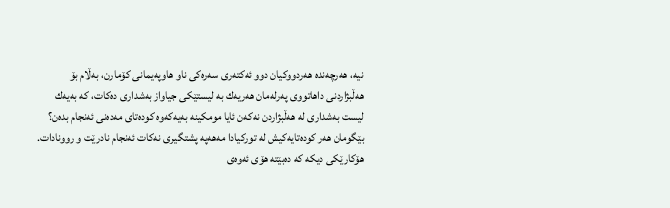نیه‌، هه‌رچه‌نده‌ هه‌ردووكیان دوو ئه‌كته‌ری سه‌ره‌كی ‌ناو هاوپه‌یمانی كۆمارن، به‌ڵام بۆ هه‌ڵبژاردنی داهاتووی په‌رله‌مان هه‌ریه‌ك به‌ لیستێكی جیاواز به‌شداری ده‌كات، كه‌ به‌یه‌ك لیست به‌شداری له‌ هه‌ڵبژاردن نه‌كه‌ن ئایا مومكینه‌ به‌یه‌كه‌وه‌ كوده‌تای مه‌ده‌نی ئه‌نجام بده‌ن؟ بێگومان هه‌ر كوده‌تایه‌كیش له‌ توركیادا مه‌هه‌په‌ پشتگیری نه‌كات ئه‌نجام نادرێت و روونادات.
هۆكارێكی دیكه‌ كه‌ ده‌بێته‌ هۆی ئه‌وه‌ی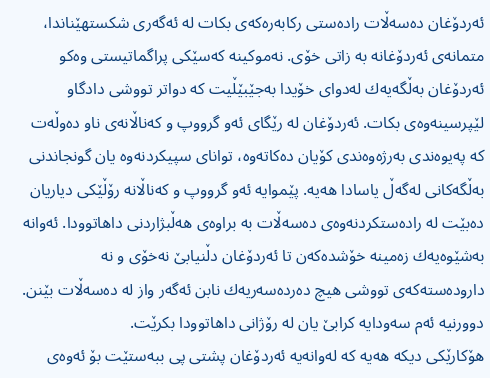ئه‌ردۆغان ده‌سه‌ڵات راده‌ستی ركابه‌ره‌كه‌ی بكات له‌ ئه‌گه‌ری شكستهێناندا، متمانه‌ی ئه‌ردۆغانه‌ به‌ زاتی خۆی. نه‌موكینه‌ كه‌سێكی پراگماتیستی وه‌كو ئه‌ردۆغان به‌ڵگه‌یه‌ك له‌دوای خۆیدا به‌جێبێڵیت كه‌ دواتر تووشی دادگاو لێپرسینه‌وه‌ی بكات. ئه‌ردۆغان له‌ رێگای ئه‌و گرووپ و كه‌ناڵانه‌ی ناو ده‌وڵه‌ت كه‌ په‌یوه‌ندی به‌رژه‌وه‌ندی كۆیان ده‌كاته‌وه‌، توانای سپیكردنه‌وه‌ یان گونجاندنی به‌ڵگه‌كانی له‌گه‌ڵ یاسادا هه‌یه‌. پێموایه‌ ئه‌و گرووپ و كه‌ناڵانه‌ رۆڵێكی دیاریان ده‌بێت له‌ راده‌ستكردنه‌وه‌ی ده‌سه‌ڵات به‌ براوه‌ی هه‌ڵبژاردنی داهاتوودا. ئه‌وانه‌ به‌شێوه‌یه‌ك زه‌مینه‌ خۆشده‌كه‌ن تا ئه‌ردۆغان دڵنیابێ نه‌خۆی و نه‌ داروده‌سته‌كه‌ی تووشی هیچ ده‌رده‌سه‌ریه‌ك نابن ئه‌گه‌ر واز له‌ ده‌سه‌ڵات بێنن. دوورنیه‌ ئه‌م سه‌ودایه‌ كرابێ یان له‌ رۆژانی داهاتوودا بكرێت.
هۆكارێكی دیكه‌ هه‌یه‌ كه‌ له‌وانه‌یه‌ ئه‌ردۆغان پشتی پی ببه‌ستێت بۆ ئه‌وه‌ی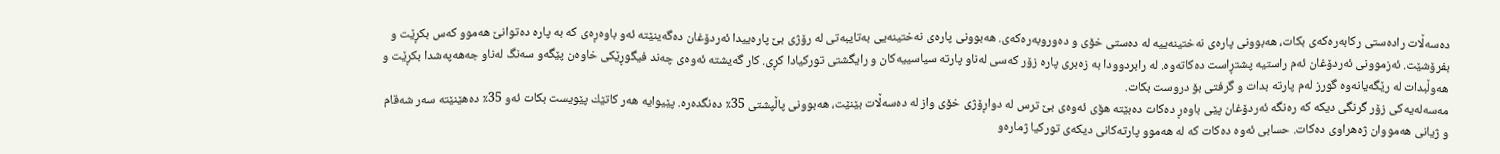ده‌سه‌ڵات راده‌ستی ركابه‌ره‌كه‌ی بكات، هه‌بوونی پاره‌ی نه‌ختینه‌ییه‌ له‌ ده‌ستی خۆی و ده‌وروبه‌ره‌كه‌ی. هه‌بوونی پاره‌ی نه‌ختینه‌یی به‌تایبه‌تی له‌ رۆژی بێ پاره‌ییدا ئه‌ردۆغان ده‌گه‌ینێته‌ ئه‌و باوه‌ڕه‌ی كه‌ به‌ پاره‌ ده‌توانێ هه‌موو كه‌س بكڕێت و بفرۆشێت. ئه‌زموونی ئه‌ردۆغان ئه‌م راستیه‌ پشتڕاست ده‌كاته‌وه‌. له‌ رابردوودا به‌ زه‌بری پاره‌ زۆر كه‌سی له‌ناو پارته‌ سیاسییه‌كان و رایگشتی توركیادا كڕی. كار گه‌یشته‌ ئه‌وه‌ی چه‌ند فیگوڕێكی خاوه‌ن پێگه‌و سه‌نگ له‌ناو جه‌هه‌په‌شدا بكڕێت و هه‌وڵبدات له‌ رێگه‌یانه‌وه‌ گورز له‌م پارته‌‌ بدات و گرفتی بۆ دروست بكات.
مه‌سه‌له‌یه‌كی زۆر گرنگی دیكه‌ كه‌ ره‌نگه‌ ئه‌ردۆغان پێی باوه‌ڕ ده‌كات ده‌بێته‌ هۆی ئه‌وه‌ی بێ ترس له‌ دواڕۆژی خۆی واز له‌ ده‌سه‌ڵات بێنێت، هه‌بوونی پاڵپشتی 35٪ ده‌نگده‌ره‌. پێیوایه‌ هه‌ر كاتێك پێویست بكات ئه‌و 35٪ ده‌هێنێته‌ سه‌ر شه‌قام و ژیانی هه‌مووان ژه‌هراوی ده‌كات. حسابی ئه‌وه‌ ده‌كات كه‌ له‌ هه‌موو پارته‌كانی دیكه‌ی توركیا ژماره‌و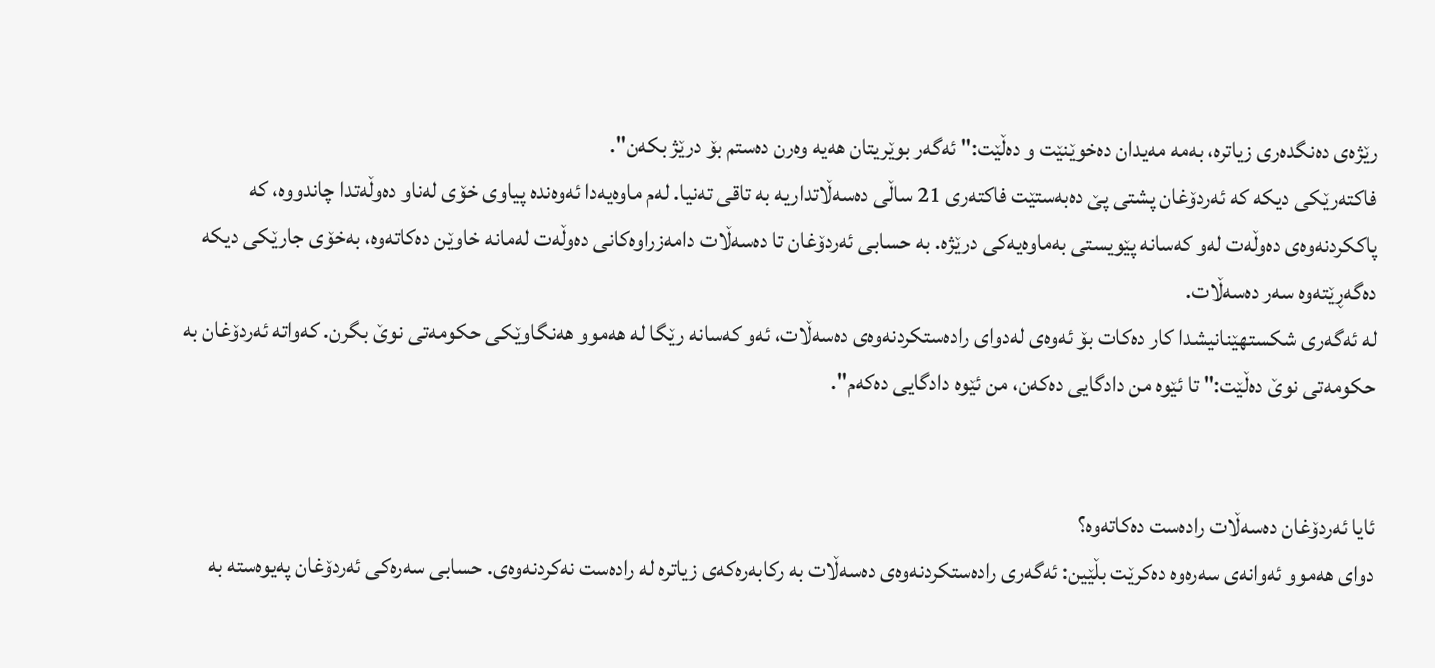رێژه‌ی ده‌نگده‌ری زیاتره‌، به‌مه‌ مه‌یدان ده‌خوێنێت و ده‌ڵێت:" ئه‌گه‌ر بوێریتان هه‌یه‌ وه‌رن ده‌ستم بۆ درێژ بكه‌ن".
فاكته‌رێكی دیكه‌ كه‌ ئه‌ردۆغان پشتی پێ ده‌به‌ستێت فاكته‌ری 21 ساڵی ده‌سه‌ڵاتداریه‌‌ به‌ تاقی ته‌نیا‌. له‌م ماوه‌یه‌دا ئه‌وه‌نده‌ پیاوی خۆی له‌ناو ده‌وڵه‌تدا چاندووه‌، كه‌ پاككردنه‌وه‌ی ده‌وڵه‌ت له‌و كه‌سانه‌ پێویستی به‌ماوه‌یه‌كی درێژه‌‌. به‌ حسابی ئه‌ردۆغان تا ده‌سه‌ڵات دامه‌زراوه‌كانی ده‌وڵه‌ت له‌مانه‌ خاوێن ده‌كاته‌وه‌، به‌خۆی جارێكی دیكه‌ ده‌گه‌ڕێته‌وه‌‌ سه‌ر ده‌سه‌ڵات.
له‌ ئه‌گه‌ری شكستهێنانیشدا كار ده‌كات بۆ ئه‌وه‌ی له‌دوای راده‌ستكردنه‌وه‌ی ده‌سه‌ڵات، ئه‌و كه‌سانه‌ رێگا له‌ هه‌موو هه‌نگاوێكی حكومه‌تی نوێ بگرن. كه‌واته‌ ئه‌ردۆغان به‌ حكومه‌تی نوێ ده‌ڵێت:" تا ئێوه‌ من دادگایی ده‌كه‌ن، من ئێوه‌ دادگایی ده‌كه‌م".


ئایا ئه‌ردۆغان ده‌سه‌ڵات راده‌ست ده‌كاته‌وه‌؟
دوای هه‌موو ئه‌وانه‌ی سه‌ره‌وه‌ ده‌كرێت بڵێین: ئه‌گه‌ری راده‌ستكردنه‌وه‌ی ده‌سه‌ڵات به‌ ركابه‌ره‌كه‌ی زیاتره‌ له‌ راده‌ست نه‌كردنه‌وه‌ی. حسابی سه‌ره‌كی ئه‌ردۆغان په‌یوه‌سته‌ به‌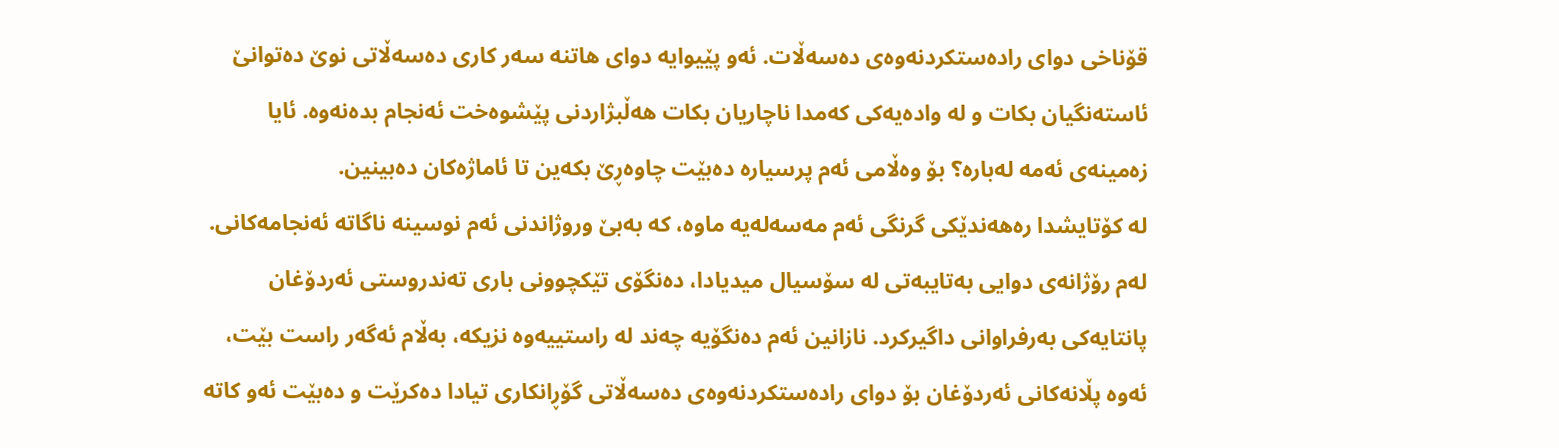قۆناخی دوای راده‌ستكردنه‌وه‌ی ده‌سه‌ڵات‌. ئه‌و پێیوایه‌ دوای هاتنه‌ سه‌ر كاری ده‌سه‌ڵاتی نوێ ده‌توانێ ئاسته‌نگیان بكات و له‌ واده‌یه‌كی كه‌مدا ناچاریان بكات هه‌ڵبژاردنی پێشوه‌خت ئه‌نجام بده‌نه‌وه‌. ئایا زه‌مینه‌ی ئه‌مه‌ له‌باره‌؟ بۆ وه‌ڵامی ئه‌م پرسیاره‌ ده‌بێت چاوه‌ڕێ بكه‌ین تا ئاماژه‌كان ده‌بینین.
له‌ كۆتایشدا ره‌هه‌ندێكی گرنگی ئه‌م مه‌سه‌له‌یه‌ ماوه‌، كه‌ به‌بێ وروژاندنی ئه‌م نوسینه‌ ناگاته‌ ئه‌نجامه‌كانی. له‌م رۆژانه‌ی دوایی به‌تایبه‌تی له‌ سۆسیال میدیادا، ده‌نگۆی تێكچوونی باری ته‌ندروستی ئه‌ردۆغان پانتایه‌كی به‌رفراوانی داگیركرد. نازانین ئه‌م ده‌نگۆیه‌ چه‌ند له‌ راستییه‌وه‌ نزیكه‌، به‌ڵام ئه‌گه‌ر راست بێت، ئه‌وه‌ پڵانه‌كانی ئه‌ردۆغان بۆ دوای راده‌ستكردنه‌وه‌ی ده‌سه‌ڵاتی گۆڕانكاری تیادا ده‌كرێت و ده‌بێت ئه‌و كاته‌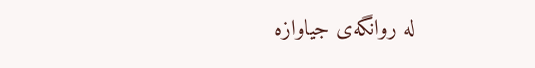له‌ روانگه‌ی جیاوازه‌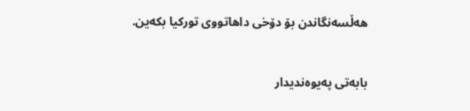هه‌ڵسه‌نگاندن بۆ دۆخی داهاتووی توركیا بكه‌ین.


بابه‌تی په‌یوه‌ندیدار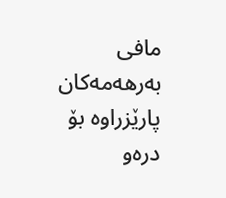مافی به‌رهه‌مه‌كان پارێزراوه‌ بۆ دره‌و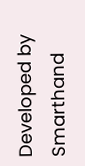Developed by Smarthand